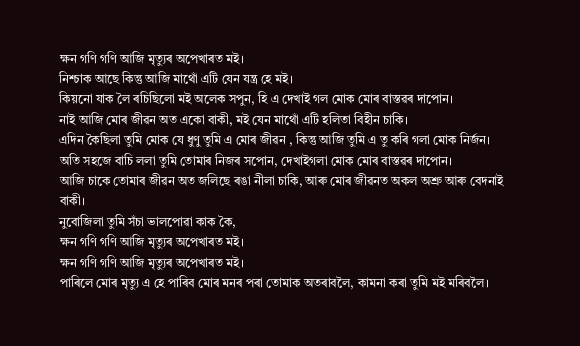ক্ষন গণি গণি আজি মৃত্যুৰ অপেখাৰত মই।
নিশ্চাক আছে কিন্তু আজি মাথোঁ এটি যেন যন্ত্ৰ হে মই।
কিয়নো যাক লৈ ৰচিছিলো মই অলেক সপুন, হি এ দেখাই গল মোক মোৰ বাস্তৱৰ দাপোন।
নাই আজি মোৰ জীৱন অত একো বাকী, মই যেন মাথোঁ এটি হলিতা বিহীন চাকি।
এদিন কৈছিলা তুমি মোক যে ধুণু তুমি এ মোৰ জীৱন , কিন্তু আজি তুমি এ তু কৰি গলা মোক নিৰ্জন।
অতি সহজে বাচি ললা তুমি তোমাৰ নিজৰ সপোন, দেখাইগলা মোক মোৰ বাস্তৱৰ দাপোন।
আজি চাকে তোমাৰ জীৱন অত জলিছে ৰঙা নীলা চাকি, আৰু মোৰ জীৱনত অকল অশ্ৰু আৰু বেদনাই বাকী।
নুবোজিলা তুমি সঁচা ভালপোৱা কাক কৈ,
ক্ষন গণি গণি আজি মৃত্যুৰ অপেখাৰত মই।
ক্ষন গণি গণি আজি মৃত্যুৰ অপেখাৰত মই।
পাৰিলে মোৰ মৃত্যু এ হে পাৰিব মোৰ মনৰ পৰা তোমাক অতৰাবলৈ, কামনা কৰা তুমি মই মৰিবলৈ।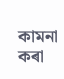কামনা কৰা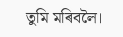তুমি মৰিবলৈ।